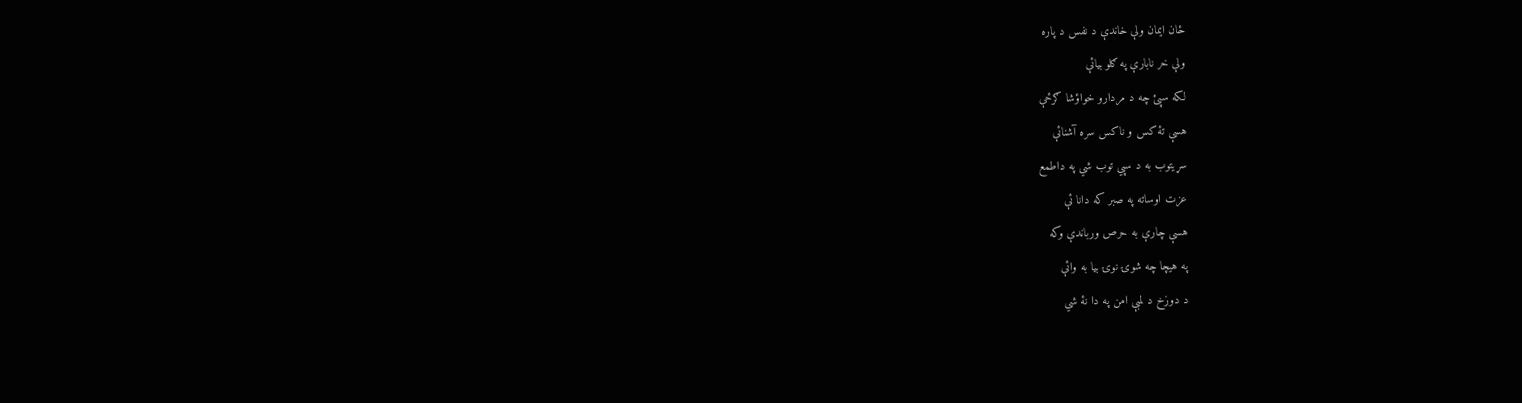ځان ايمان ولې خاندې د نفس د پاره
ولې خر نابارې په ګلو بيائې
لکه سپئ چه د مردارو خواؤشا ګرځې
هسې تۀ کس و ناکس سره آشنائې
سړيتوب به د سپي توب شي په داطمع
عزت اوساته په صبر که دانا ئې
هسې چارې به حرص ورباندې وکه
په هيچا چه شوۍ نوۍ بيا به وائې
د دوزخ د لمبې امن په دا نۀ شي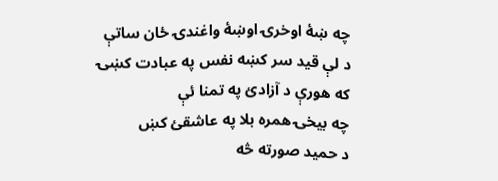چه ښۀ اوخرۍ اوښۀ واغندۍ ځان ساتې
د لې قيد سر کښه نفس په عبادت کښۍ
که هورې د آزادئ په تمنا ئې
چه بيخۍ همره بلا په عاشقئ کښ
د حميد صورته څه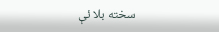سخته بلا ئې